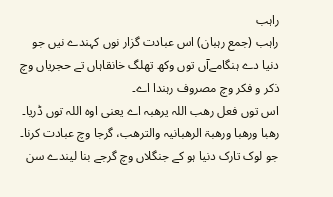راہب
راہب (جمع رہبان) اس عبادت گزار نوں کہندے نيں جو دنیا دے ہنگامےآں توں وکھ تھلگ خانقاہاں تے حجریاں وچ ذکر و فکر وچ مصروف رہندا اے۔
اس توں فعل رھب اللہ یرھبہ اے یعنی اوہ اللہ توں ڈریا۔ رھبا ورھبا ورھبۃ الرھبانیہ والترھب، گرجا وچ عبادت کرنا۔ جو لوک تارک دنیا ہو کے جنگلاں وچ گرجے بنا لیندے سن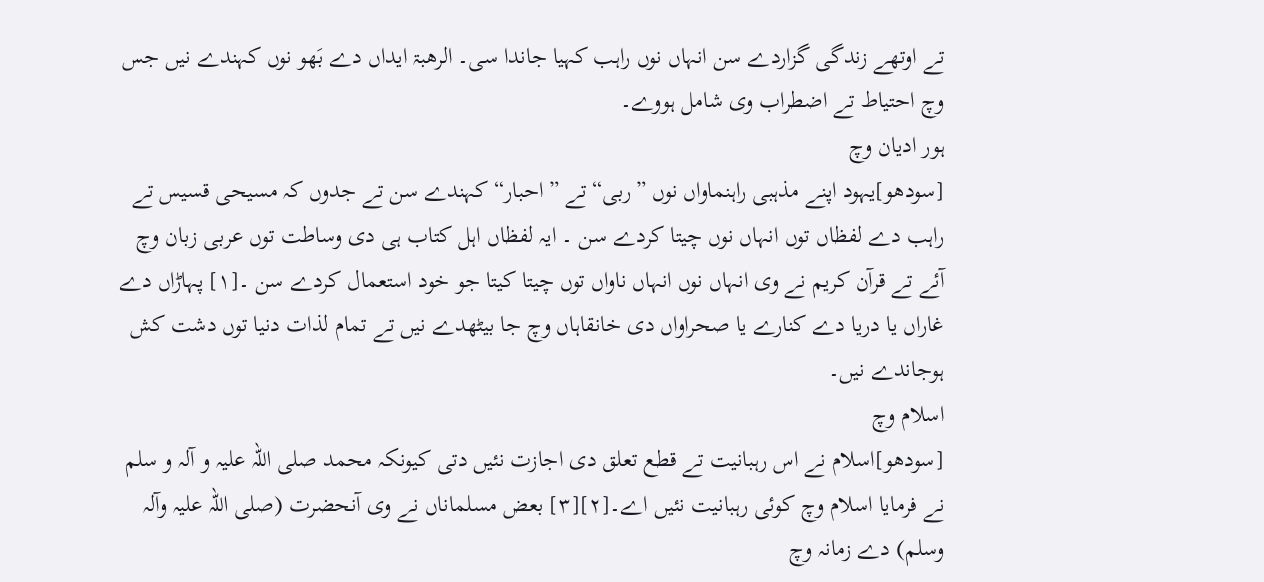تے اوتھے زندگی گزاردے سن انہاں نوں راہب کہیا جاندا سی۔ الرھبۃ ایداں دے بَھو نوں کہندے نيں جس وچ احتیاط تے اضطراب وی شامل ہووے۔
ہور ادیان وچ
[سودھو]یہود اپنے مذہبی راہنماواں نوں ”ربی“ تے ”احبار“ کہندے سن تے جدوں کہ مسیحی قسیس تے راہب دے لفظاں توں انہاں نوں چيتا کردے سن ۔ ایہ لفظاں اہل کتاب ہی دی وساطت توں عربی زبان وچ آئے تے قرآن کریم نے وی انہاں نوں انہاں ناواں توں چيتا کيتا جو خود استعمال کردے سن ۔[۱] پہاڑاں دے غاراں یا دریا دے کنارے یا صحراواں دی خانقاہاں وچ جا بیٹھدے نيں تے تمام لذات دنیا توں دشت کش ہوجاندے نيں۔
اسلام وچ
[سودھو]اسلام نے اس رہبانیت تے قطع تعلق دی اجازت نئيں دتی کیونکہ محمد صلی اللہ علیہ و آلہ و سلم نے فرمایا اسلام وچ کوئی رہبانیت نئيں اے۔[۲][۳] بعض مسلماناں نے وی آنحضرت (صلی اللہ علیہ وآلہ وسلم) دے زمانہ وچ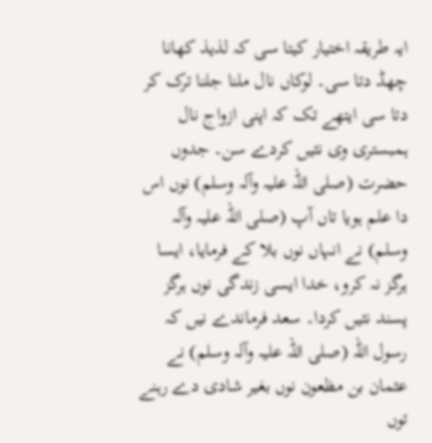ایہ طریقہ اختیار کيتا سی کہ لذیذ کھانا چھڈ دتا سی۔ لوکاں نال ملنا جلنا ترک کر دتا سی ایتھے تک کہ اپنی ازواج نال ہمبستری وی نئيں کردے سن۔ جدوں حضرت (صلی اللہ علیہ وآلہ وسلم) نوں اس دا علم ہويا تاں آپ (صلی اللہ علیہ وآلہ وسلم) نے انہاں نوں بلا کے فرمایا، ایسا ہرگز نہ کرو، خدا ایسی زندگی نوں ہرگز پسند نئيں کردا۔ سعد فرماندے نيں کہ رسول اللہ (صلی اللہ علیہ وآلہ وسلم) نے عثمان بن مظعون نوں بغیر شادی دے رہنے توں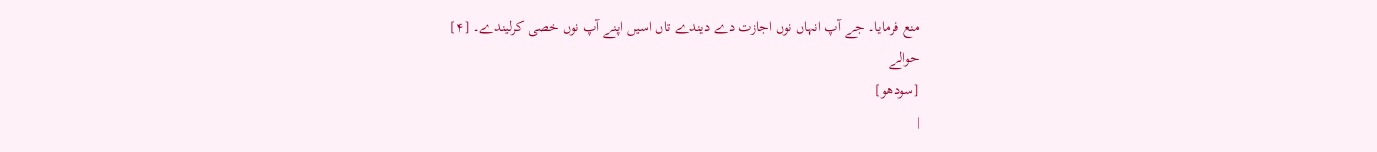منع فرمایا۔ جے آپ انہاں نوں اجازت دے دیندے تاں اسيں اپنے آپ نوں خصی کرلیندے۔ [۴]
حوالے
[سودھو]
|